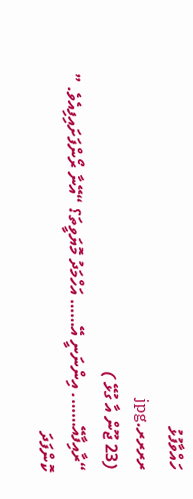ހައްވާފުޅު
ރރރރ.jpg
(23 ޖޫން އާ ގުޅޭ )
“ރާއިފާއޭ……. އިންނަނީ އޭ…… އަހްމަދު މޮޔަވީތަ؟ “އޭނާ ރޯންފަށައިފިއެވެ. ” ކޮންފަދަ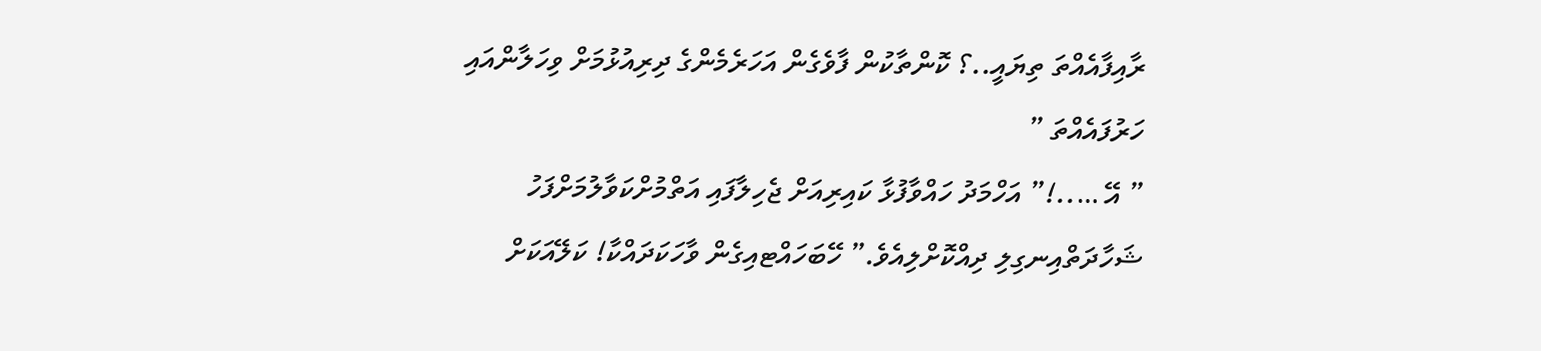ރާއިފާއެއްތަ ތިޔައީ..؟ ކޮންތާކުން ފާވެގެން އަހަރެމެންގެ ދިރިއުޅުމަށް ވިހަލާންއައި ހަރުފައެއްތަ ”
” އޭ …..!” އަހްމަދު ހައްވާފުޅާ ކައިރިއަށް ޖެހިލާފައި އަތްމުށްކަވާލުމަށްފަހު ޝަހާދަތްއިނގިލި ދިއްކޮށްލިއެވެ.” ހޭބަހައްޓއިގެން ވާހަކަދައްކާ! ކަލޭއަކަށް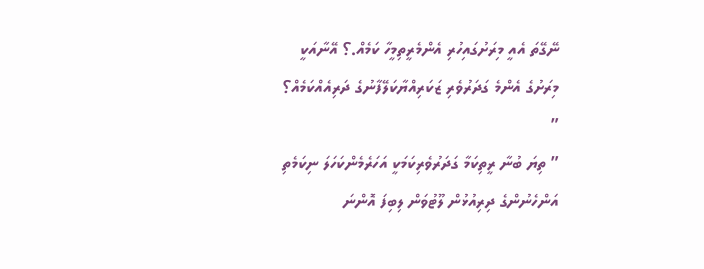ނޭގޭތަ އެއީ މިރަށުގައިހުރި އެންމެރީތިމީހާ ކަމެއް.؟ އޭނާއަކީ މިރަށުގެ އެންމެ ގަދަރުވެރި ޒަކަރިއްޔާކަލޭފާނުގެ ދަރިއެއްކަމެއް؟ ”
” ތިޔަ ބުނާ ރީތިކަމާ ގަދަރުވެރިކަމަކީ އަހަރެމެންކަހަލަ ނިކަމެތި އަންހެނުންގެ ދިރިއުޅުން ލޫޓުވަން ލިބިފަ އޮންނަ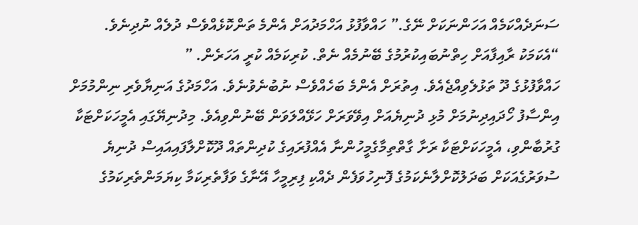ސަނަދެއްކަމެއް އަހަންނަކަށް ނޭގެ.” ހައްވާފުޅު އަހްމަދުއަށް އެންމެ ތަންކޮޅެއްވެސް ދުލެއް ނުދިނެވެ.
“އެކަމަކު ރާއިފާއަށް ހިތްނުބައިކުރުމުގެ ބޭނުމެއް ނެތް. ކުރިކަމެއް ކުރީ އަހަރެން. ”
ހައްވާފުޅުގެ ދޫ ތަޅުލެވިއްޖެއެވެ. އިތުރަށް އެންމެ ބަހެއްވެސް ނުބުނެވުނެވެ. އަހްމަދުގެ އަނިޔާވެރި ނިންމުމަށް އިންސާފު ހޯދައިދިނުމަށް މުޅި ދުނިޔެއަށް އިވޭވަރަށް ހަޅޭއްލަވަން ބޭނުންވިއެވެ. މިދުނިޔޭގައި އެމީހަކަށްޓަކާ ގުރުބާންވި، އެމީހަކަށްޓަކާ ރަށާ ގާތްތިމާގެމީހުންނާ އެއްފުރައިގެ ކުދިންތައް ދޫކޮށްލާފައިއައިސް ދުނިޔެ ސުވަރުގެއަކަށް ބަދަލުކޮށްލާނެކަމުގެ ފޮނިހުވަފެން ދެއްކި ފިރިމީހާ އޭނާގެ ވަފާތެރިކަމާ ކިޔަމަންތެރިކަމުގެ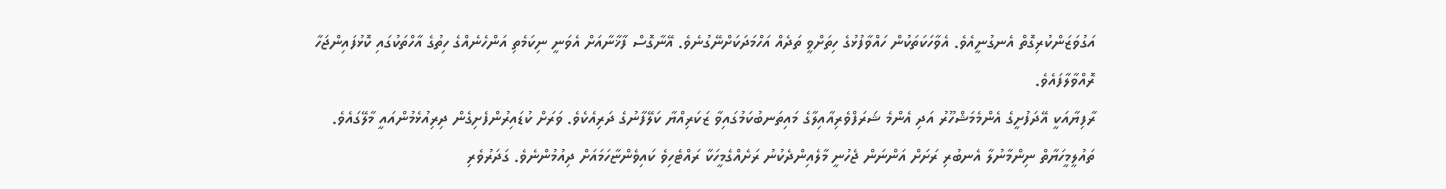އަގުވަޒަންކުރިގޮތް އެނގުނީއެވެ. އެވާހަކަތަކުން ހައްވާފުޅުގެ ހިތަށްވީ ތަދެއް އަހްމަދަކަށްނޭގުނެވެ. އޭނާގޮސް ފާޚާނާއަށް އެވަނީ ނިކަމެތި އަންހެނެއްގެ ހިތުގެ އާހްތަކުގައި ކޮޅުފައިންޖަހާ ރޮއްވާލާފައެވެ.
ރާފިޔާއަކީ އޭދަފުށީގެ އެންމެމަޝްހޫރު އަދި އެންމެ ޝަރަފްވެރިއާއިލާގެ މައިތަނބުކަމުގައިވާ ޒަކަރިއްޔާ ކަލޭފާނުގެ ދަރިއެކެވެ. ވަރަށް ކުޑައިރުންފެށިގެން ދިރިއުޅެމުންއައީ މާލޭގައެވެ. ތައުލީމީހަޔާތް ނިންމާނުލާ އެނބުރި ރަށަށް އަންނަން ޖެހުނީ މާލެއިންދެކުނު ރަށެއްގެމީހަކާ ރައްޓެހިވެ ކައިވެންޏާހަމައަށް ދިއުމުންނެވެ. ގަދަރުވެރި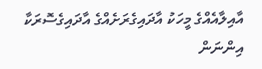އާއިލާއެއްގެ މީހަކު އާދައިގެރަށެއްގެ އާދައިގެސޮރަކާ އިންނަން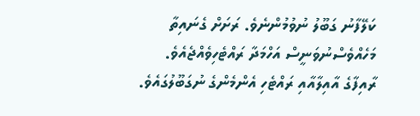ކަލޭފާނު ގަބޫލު ނުވުމުންނެވެ. ރަށަށް ގެނައިތާ މަހެއްވެސްނުވަނީސް އަހްމަދާ ރައްޓެހިވެއްޖެއެވެ. ރާއިފާގެ އާއިލާއާއި ރައްޓެހި އެންމެންގެ ނުގަބޫލުގައެވެ.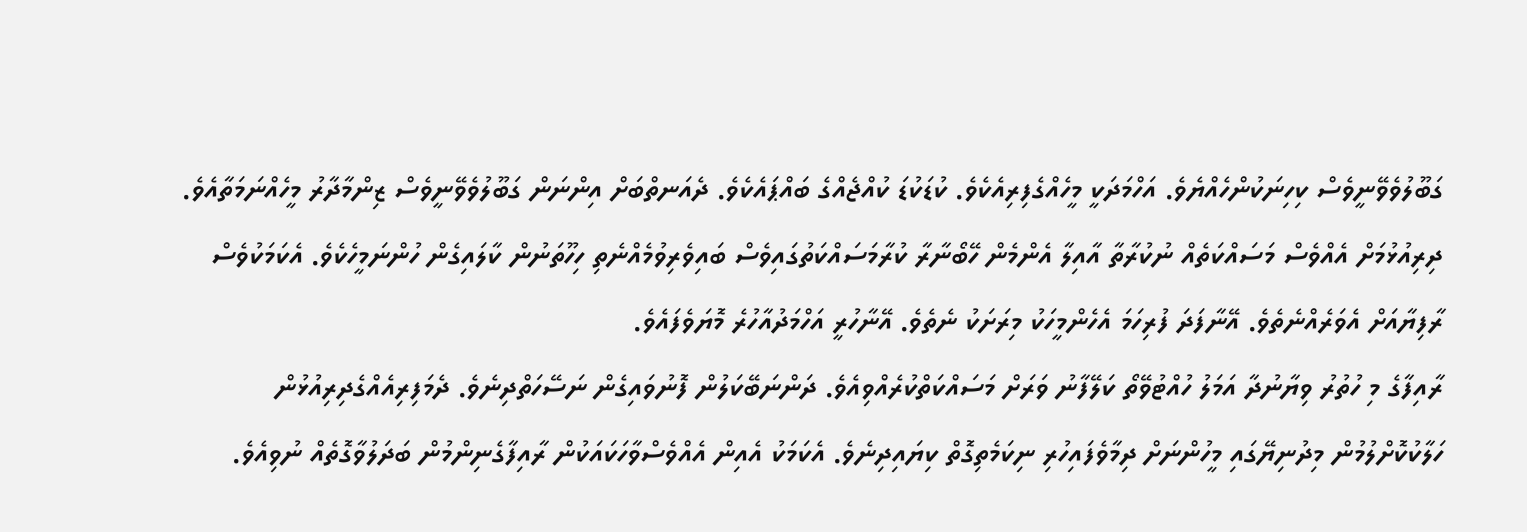ގަބޫލުވެވޭނީވެސް ކިހިނަކުންހެއްޔެވެ. އަހްމަދަކީ މީހެއްގެފިރިއެކެވެ. ކުޑަކުޑަ ކުއްޖެއްގެ ބައްޕައެކެވެ. ދެއަނތްބަށް އިންނަން ގަބޫލުވެވޭނީވެސް ޒިންމާދާރު މީހެއްނަމަތާއެވެ. ދިރިއުޅުމަށް އެއްވެސް މަސައްކަތެއް ނުކުރާތާ އާއިލާ އެންމެން ހޭބޯނާރާ ކުރާމަސައްކަތުގައިވެސް ބައިވެރިވުމެއްނެތި ހިހޫތަނުން ކާލައިގެން ހުންނަމީހެކެވެ. އެކަމަކުވެސް ރާފިޔާއަށް އެވަރެއްނެތެވެ. އޭނާފަދަ ފުރިހަމަ އެހެންމީހަކު މިރަށަކު ނެތެވެ. އޭނާހުރީ އަހްމަދުއާހުރެ މޮޔަވެފައެވެ.
ރާއިފާގެ މި ހުތުރު ވިޔާނުދާ އަމަލު ހުއްޓުވޭތޯ ކަލޭފާނު ވަރަށް މަސައްކަތްކުރެއްވިއެވެ. ދަންނަބޭކަލުން ފޮނުވައިގެން ނަސޭހަތްދިނެވެ. ދެމަފިރިއެއްގެދިރިއުޅުން ހަލާކުކޮށްލުމުން މިދުނިޔޭގައި މީހުންނަށް ދިމާވެފައިހުރި ނިކަމެތިގޮތް ކިޔައިދިނެވެ. އެކަމަކު އެއިން އެއްވެސްވާހަކައަކުން ރާއިފާގެނިންމުން ބަދަލުވާގޮތެއް ނުވިއެވެ.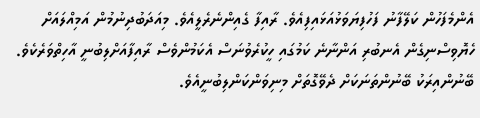އެންމެފަހުން ކަލޭފާނު ފަހުފިޔަވަޅުއަޅައިފިއެވެ. ރާއިފާ ގެއިންނެރެލީއެވެ. މިއަދަބުދިނުމުން އަމިއްލައަށް ހެޔޮވިސްނިގެން އެނބުރި އަންނާނެ ކަމުގައި ހީކުރެވުނަސް އެކަމުންވެސް ރާއިފާއަށްލިބުނީ އާހިތްވަރެކެވެ. ބޭނުންއިރަކު ބޭނުންތަނަކަށް ދެވޭގޮތަށް މިނިވަންކަންލިބުނީއެވެ.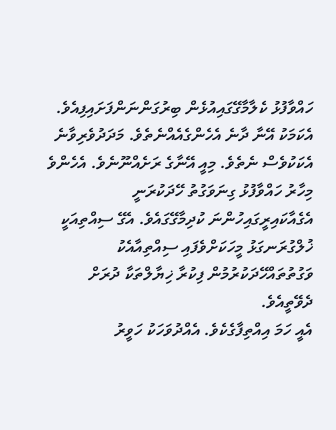ހައްވާފުޅު ކެލާމާގޭގައިއުޅެން ބިރުގަންނަންފަށައިފިއެވެ. އެކަމަކު އޭނާ ދާނެ އެހެންގެއެއްނެތެވެ. މަދަދުވެރިވާނެ އެކަކުވެސް ނެތެވެ. މިއީ އޭނާގެ ރަށެއްނޫނެވެ. އެހެންވެ މިހާރު ހައްވާފުޅު ގިނަވަގުތު ހޭދަކުރަނީ އެގެއާކައިރީގައިހުންނަ ކުދިމާގޭގައެވެ. އެގޭ ސިއްތިއަކީ ޚުލްގުރަނގަޅު މީހަކަށްވެފައި ސިއްތިއާއެކު ވަގުތުތައްހޭދަކުރުމުން ފިކުރާ ޚިޔާލްތަކާ ދުރަށް ދެވޭތީއެވެ.
އެއީ ހަމަ އިއްތިފާގެކެވެ. އެއްދުވަހަކު ހަވީރު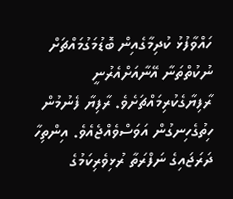ހައްވާފުޅު ކުދިމާގެއިން ބޮޑުމަގުމައްޗަށް ނުކުތްތަނާ އޭނާއަށްއެރުނީ ރާފިޔާގެކުރިމައްޗަށެވެ. ރާފިޔާ ފެނުމުން ހިތުގެހިނގުން އަވަސްވެއްޖެއެވެ. އިންތިހާ ދަރަޖައިގެ ނަފްރަތާ ރުޅިވެރިކަމުގެ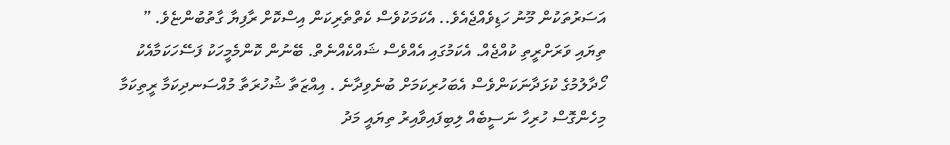އަސަރުތަކުން މޫނު ހަޑިވެއްޖެއެވެ.. އެކަމަކުވެސް ކެތްތެރިކަން އިސްކޮށް ރާފިޔާ ގާތުބުންޏެވެ. ” ތިޔައި ވަރަށްރީތި ކުއްޖެއް. އެކަމުގައި އެއްވެސް ޝައްކެއްނެތް. ބޭނުން ކޮންމެމީހަކު ފަސޭހަކަމާއެކު ހޯދާލުމުގެ ކުޅަދާނަކަންވެސް އެބަހުރިކަމަށް ބުނެވިދާނެ . އިއްޒަތާ ޝުހުރަތާ މުއްސަނދިކަމާ ރީތިކަމާ މިހެންގޮސް ހުރިހާ ނަސީބެއް ލިބިފައިވާއިރު ތިޔައީ މަދު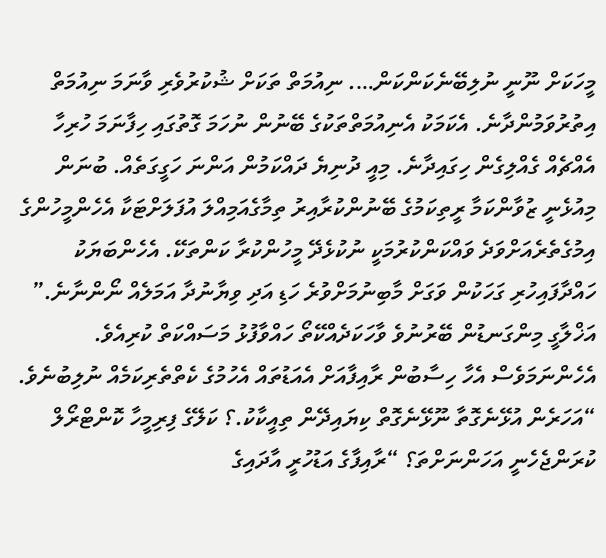މީހަކަށް ނޫނީ ނުލިބޭނެކަންކަން…. ނިއުމަތް ތަކަށް ޝުކުރުވެރި ވާނަމަ ނިއުމަތް އިތުރުވަމުންދާނެ. އެކަމަކު އެނިއުމަތްތަކުގެ ބޭނުން ނުހަމަ ގޮތުގައި ހިފާނަމަ ހުރިހާ އެއްޗެއް ގެއްލިގެން ހިގައިދާނެ. މިއީ ދުނިޔެ ދައްކަމުން އަންނަ ހަގީގަތެއް. ބުނަން މިއުޅެނީ ޒުވާންކަމާ ރީތިކަމުގެ ބޭނުންކުރާއިރު ތިމާގެއަމިއްލަ އުފަލަށްޓަކާ އެހެންމީހުންގެ އިމުގެތެރެއަށްވަދެ ވައްކަންކުރުމަކީ ނުކުޅެދޭ މީހުންކުރާ ކަންތަކޭ. އެހެންބަޔަކު ހައްދާފައިހުރި ގަހަކުން ވަގަށް މާބިނުމަށްވުރެ ހަޑި އަދި ވިޔާނުދާ އަމަލެއް ނޯންނާނެ.” އަޚްލާގީ މިންގަނޑުން ބޭރުނުވެ ވާހަކަދެއްކޭތޯ ހައްވާފުޅު މަސައްކަތް ކުރިއެވެ. އެހެންނަމަވެސް އެހާ ހިސާބުން ރާއިފާއަށް އެއަޑުތައް އެހުމުގެ ކެތްތެރިކަމެއް ނުލިބުނެވެ.
“އަހަރެން އުޅޭނެގޮތާ ނޫޅޭނެގޮތް ކިޔައިދޭން ތިއީކާކު.؟ ކަލޭގެ ފިރިމީހާ ކޮންޓްރޯލް ކުރަންޖެހެނީ އަހަންނަށްތަ؟ “ރާއިފާގެ އަޑުހުރީ އާދައިގެ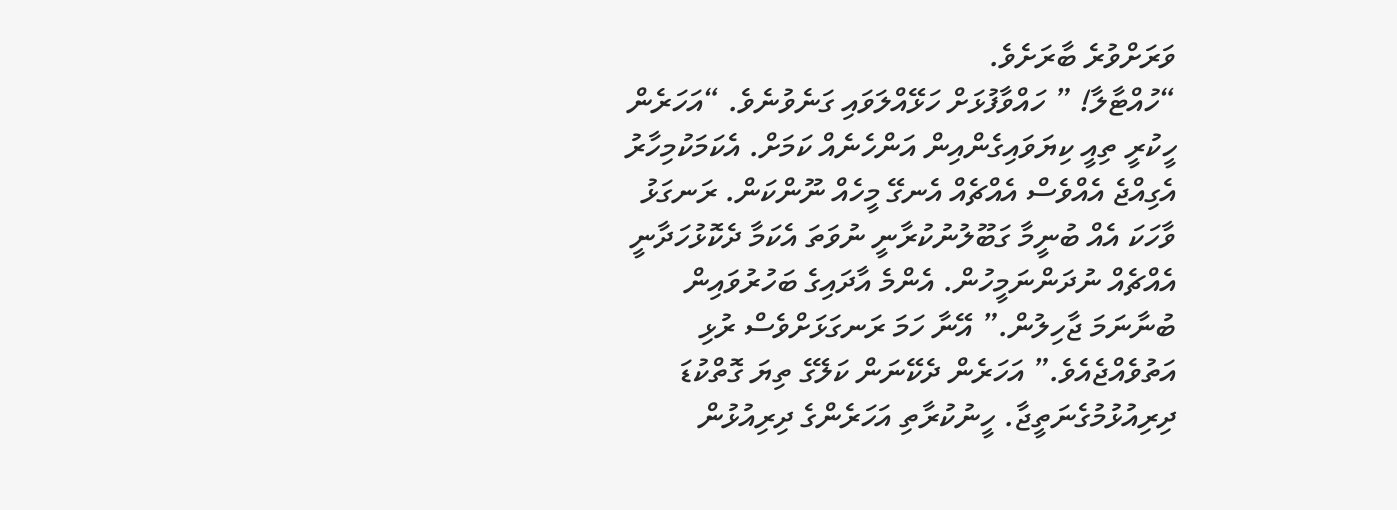ވަރަށްވުރެ ބާރަށެވެ.
“ހުއްޓާލާ! ” ހައްވާފުޅަށް ހަޅޭއްލަވައި ގަނެވުނެވެ. “އަހަރެން ހީކުރީ ތިއީ ކިޔަވައިގެންއިން އަންހެނެއް ކަމަށް. އެކަމަކުމިހާރު އެގިއްޖެ އެއްވެސް އެއްޗެއް އެނގޭ މީހެއް ނޫންކަން. ރަނގަޅު ވާހަކަ އެއް ބުނީމާ ގަބޫލުނުކުރާނީ ނުވަތަ އެކަމާ ދެކޮޅުހަދާނީ އެއްޗެއް ނުދަންނަމީހުން. އެންމެ އާދައިގެ ބަހުރުވައިން ބުނާނަމަ ޖާހިލުން.” އޭނާ ހަމަ ރަނގަޅަށްވެސް ރުޅި އަތުވެއްޖެއެވެ.” އަހަރެން ދެކޭނަން ކަލޭގެ ތިޔަ ގޮތްކުޑަ ދިރިއުޅުމުގެނަތީޖާ. ހީނުކުރާތި އަހަރެންގެ ދިރިއުޅުން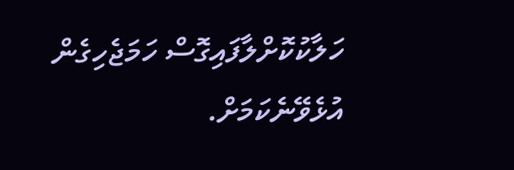ހަލާކުކޮށްލާފައިގޮސް ހަމަޖެހިގެން އުޅެވޭނެކަމަށް.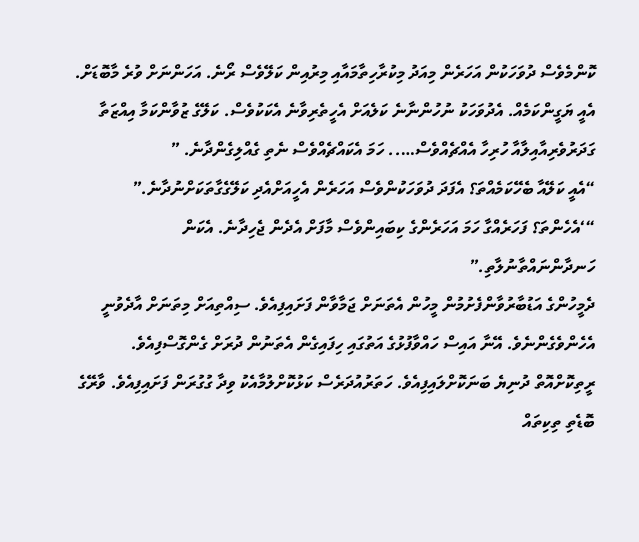ކޮންމެވެސް ދުވަހަކުން އަހަރެން މިއަދު މިކުރާހިތާމައާއި މިރުއިން ކަލޭވެސް ރޯނެ. އަހަންނަށް ވުރެ މާބޮޑަށް. އެއީ ޔަގީންކަމެއް. އެދުވަހަކު ނުހުންނާނެ ކަލެއަށް އެހީތެރިވާނެ އެކަކުވެސް. ކަލޭގެ ޒުވާންކަމާ އިއްޒަތާ ގަދަރުވެރިއާއިލާއާ ހުރިހާ އެއްޗެއްވެސް….. ހަމަ އެކައްޗެއްވެސް ނެތި ގެއްލިގެންދާނެ. ”
“އެއީ ކަލޭއާ ބެހޭކަމެއްތަ؟ އެފަދަ ދުވަހަކުންވެސް އަހަރެން އެހީއަށްއެދި ކަލޭގެގާތަކަށްނުދާނެ.”
“‘އެހެންތަ؟ ފަހަރެއްގާ ހަމަ އަހަރެންގެ ކިބައިންވެސް މާފަށް އެދެން ޖެހިދާނެ. އެކަން ހަނދާންނައްތާނުލާތި.”
ދެމީހުންގެ އަޑުބާރުވާންފެށުމުން މީހުން އެތަނަށް ޖަމާވާން ފަށައިފިއެވެ. ސިއްތިއަށް މިތަނަށް އާދެވުނީ އެހެންވެގެންނެވެ. އޭނާ އައިސް ހައްވާފުޅުގެ އަތުގައި ހިފައިގެން އެތަނުން ދުރަށް ގެންގޮސްފިއެވެ.
ރީތިކޮށްއޮތް ދުނިޔެ ބަނަކޮށްލައިފިއެވެ. ހަތަރުއުދަރެސް ކަޅުކޮށްލުމާއެކު ވިދާ ގުގުރަން ފަށައިފިއެވެ. ވާރޭގެ ބޮޑެތި ތިކިތައް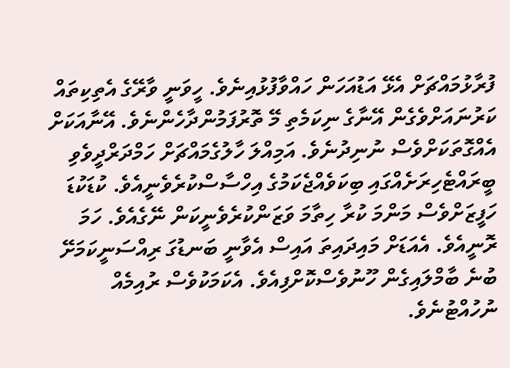ފުރާޅުމައްޗަށް އެޅޭ އަޑުއަހަން ހައްވާފުޅުއިނެވެ. ހީވަނީ ވާރޭގެ އެތިކިތައް ކަރުނައަށްވެގެން އޭނާގެ ނިކަމެތި މޭ ތޮރުފަމުންދާހެންނެވެ. އޭނާއަކަށް އެއްގޮތަކަށްވެސް ނުނިދުނެވެ. އަމިއްލަ ހާލުގެމައްޗަށް ހަމްދަރްދީވެވި ބީރައްޓެހިރަށެއްގައި ބިކަވެއްޖެކަމުގެ އިހްސާސްކުރެވެނީއެވެ. ކުޑަކުޑަ ހަފީޒަށްވެސް މަންމަ ކުރާ ހިތާމަ ވަޒަންކުރެވެނީކަން ނޭގެއެވެ. ހަމަ ރޮނީއެވެ. އެއަޑަށް މައިދައިތަ އައިސް އެވާނީ ބަނޑުގަ ރިއްސަނީކަމަށޭ ބުނެ ބާމްލައިގެން ހޫނުވެސްކޮށްފިއެވެ. އެކަމަކުވެސް ރުއިމެއް ނުހުއްޓުނެވެ.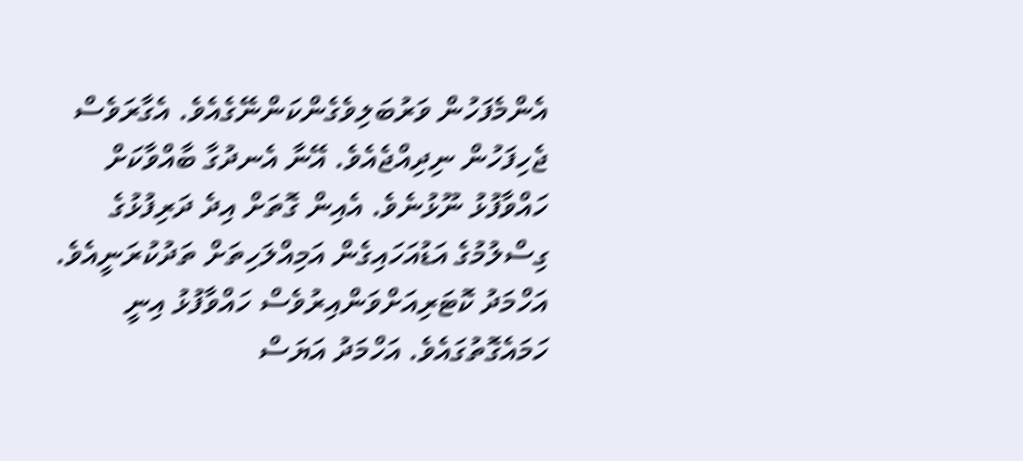އެންމެފަހުން ވަރުބަލިވެގެންކަންނޭގެއެވެ. އެގާރަވެސް ޖެހިފަހުން ނިދިއްޖެއެވެ. އޭނާ އެނދުގާ ބާއްވާކަށް ހައްވާފުޅު ނޫޅުނެވެ. އެއިން ގޮތަށް އިދެ ދަރިފުޅުގެ ގިސްލުމުގެ އަޑުއަހައިގެން އަމިއްލަހިތަށް ތަދުކުރަނީއެވެ.
އަހްމަދު ކޮޓަރިއަށްވަންއިރުވެސް ހައްވާފުޅު އިނީ ހަމައެގޮތުގައެވެ. އަހްމަދު އަޔަސް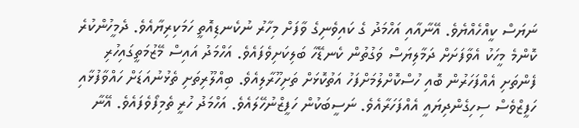ނަޔަސް ކީއްހެއްޔެވެ. އޭނާއާއި އަހްމަދު ގެ ކައިވެނިގެ ވާފަށް މިހާރު ނުކެނޑިއޮތީ ހަމަކިރިޔާއެވެ. ދެމީހުންކުރެ ކޮންމެ މީހަކު އެވާފަށަށް ދަމާލިޔަސް ވަގުތުން ކެނޑޭހާ ބަލިކަށިވެފައެވެ. އަހްމަދު އައިސް މޭޒުމަތީގައިހުރި ފެންތަށި އެއްފަހަރުން ބޮއި ހުސްކޮށްލުމަށްފަހު އަތުކޮޅަށް ތަށިހޫރާލިއެވެ. ބިއްލޫރިތަށި ތެޅުނުއަޑަށް ހައްވާފުޅާއި ހަފީޒްވެސް ސިހިގެންދިޔައީ އެއްފަހަރާއެވެ. ނަސީބަކުން ހަފީޒްނުހޭލައެވެ. އަހްމަދު ހުރީ ތެމިފޯވެފައެވެ. އޭނާ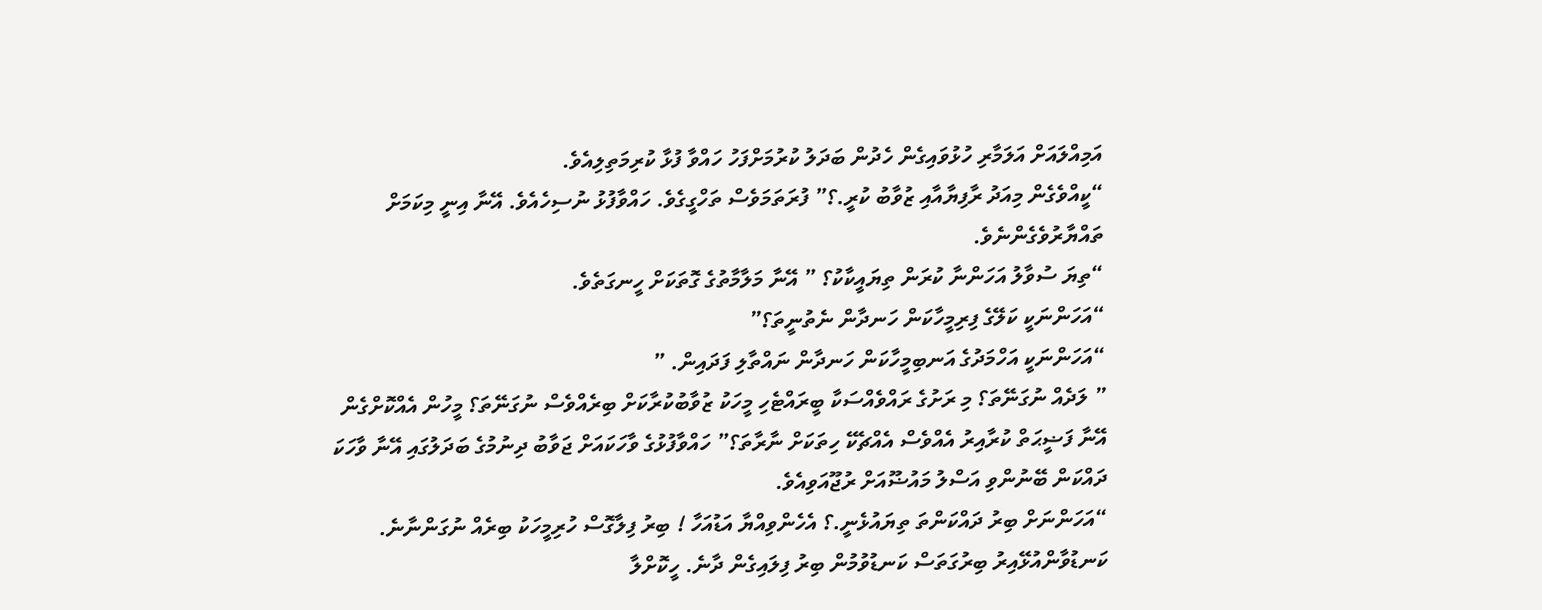އަމިއްލައަށް އަލަމާރި ހުޅުވައިގެން ހެދުން ބަދަލު ކުރުމަށްފަހު ހައްވާ ފުޅާ ކުރިމަތިލިއެވެ.
“ކީއްވެގެން މިއަދު ރާފިޔާއާއި ޒުވާބު ކުރީ.؟” ފުރަތަމަވެސް ތަހްގީގެވެ. ހައްވާފުޅު ނުސިހެއެވެ. އޭނާ އިނީ މިކަމަށް ތައްޔާރުވެގެންނެވެ.
“ތިޔަ ސުވާލު އަހަންނާ ކުރަން ތިޔައީކާކު؟ ” އޭނާ މަލާމާތުގެ ގޮތަކަށް ހީނގަތެވެ.
“އަހަންނަކީ ކަލޭގެ ފިރިމީހާކަން ހަނދާން ނެތުނީތަ؟”
“އަހަންނަކީ އަހްމަދުގެ އަނބިމީހާކަން ހަނދާން ނައްތާލި ފަދައިން. ”
” ލަދެއް ނުގަނޭތަ؟ މި ރަށުގެ ރައްވެއްސަކާ ބީރައްޓެހި މީހަކު ޒުވާބުކުރާކަށް ބިރެއްވެސް ނުގަނޭތަ؟ މީހުން އެއްކޮށްގެން އޭނާ ފަޟީޙަތް ކުރާއިރު އެއްވެސް އެއްޗެކޭ ހިތަކަށް ނާރާތަ؟” ހައްވާފުޅުގެ ވާހަކައަށް ޖަވާބު ދިނުމުގެ ބަދަލުގައި އޭނާ ވާހަކަ ދައްކަން ބޭނުންވި އަސްލު މައުޟޫއަށް ރުޖޫއަވިއެވެ.
“އަހަންނަށް ބިރު ދައްކަންތަ ތިޔައުޅެނީ.؟ އެހެންވިއްޔާ އަޑުއަހާ ! ބިރު ފިލާގޮސް ހުރިމީހަކު ބިރެއް ނުގަންނާނެ. ކަނޑުވާންއުޅޭއިރު ބިރުގަތަސް ކަނޑުވުމުން ބިރު ފިލައިގެން ދާނެ. ހީކޮށްލާ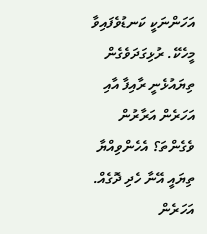އަހަންނަކީ ކަނޑުވެފައިވާ މީހެކޭ. ރުޅިގަދަވެގެން ތިޔައުޅެނީ ރާއިފާ އާއި އަހަރެން އަރާރުން ވެގެންތަ؟ އެހެންވިއްޔާ ތިޔައީ އޭނާ ހެދި ދޮގެއް. އަހަރެން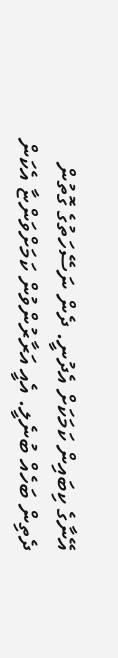އޭނާގެ ކިބައިން ކަމަކަށް އެދުނީ. ދެން ނަސޭހަތުގެ ގޮތުން ދެތިން ބަހެއް ބުނެލީ. އެއީ އަރާރުންވުން ކަމަށްވަންޏާ އެކަން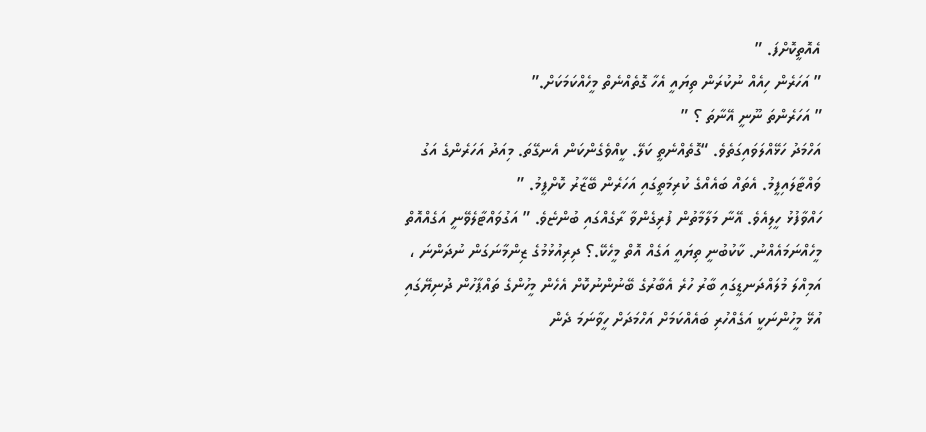އެއޮތީކޮށްފަ. ”
” އަހަރެން ހިއެއް ނުކުރަން ތިޔައީ އެހާ ގޮތެއްނެތް މީހެއްކަމަކަށް.”
” އަހަރެންތަ ނޫނީ އޭނާތަ ؟ ”
އަހްމަދު ހަޅޭއްލަވައިގަތެވެ. “ގޮތެއްނެތީ ކަލޭ. ކީއްވެގެންކަން އެނގޭތަ. މިއަދު އަހަރެންގެ އަގު ވައްޓާލައިފީމު. އެތައް ބައެއްގެ ކުރިމަތީގައި އަހަރެން ބޭޒާރު ކޮށްފީމު. ”
ހައްވާފުޅު ހީލިއެވެ. އޭނާ މަލާމާތުން ފުރިގެންވާ ރާގެއްގައި ބުންޏެވެ. ” އަގުވައްޓާލެވޭނީ އަގެއްއޮތް މީހެއްނަމައެއްނު. ކާކުބުނީ ތިޔައީ އަގެއް އޮތް މީހެކޭ.؟ ދިރިއުޅުމުގެ ޒިންމާނަގަން ނުދަންނަ ، އަމިއްލަ މުލައްދަނޑީގައި ބާރު ހުރެ އެބާރުގެ ބޭނުންނުކޮށް އެހެން މީހުންގެ ތައްޕާހުން ދުނިޔޭގައި އުޅޭ މީހުންނަކީ އަގެއްހުރި ބައެއްކަމަށް އަހްމަދަށް ހީވާނަމަ ދެން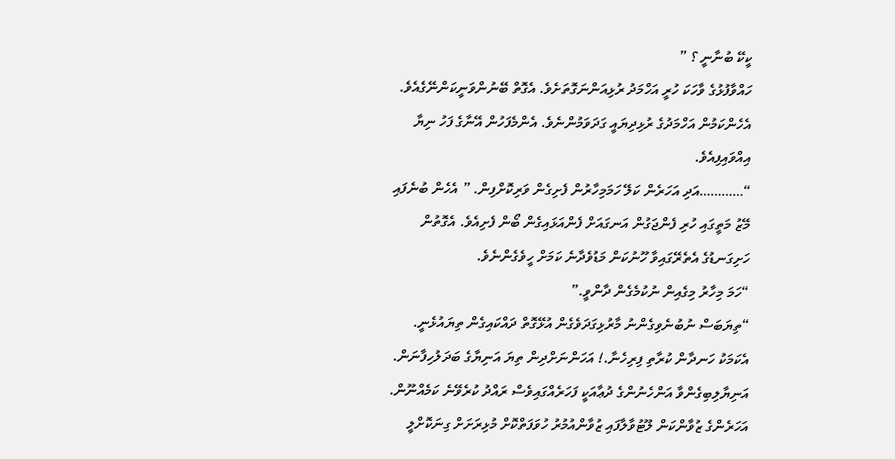ކީކޭ ބުނާނީ ؟ ”
ހައްވާފުޅުގެ ވާހަކަ ހުރީ އަހްމަދު ރުޅިއަންނަގޮތަށެވެ. އެގޮތް ބޭނުންވަނީކަންނޭގެއެވެ. އެހެންކަމުން އަހްމަދުގެ ރުޅިދިޔައީ ގަދަވަމުންނެވެ. އެންމެފަހުން އޭނާގެ ފަހު ނިޔާ އިއްވައިފިއެވެ.
“…………އަދި އަހަރެން ކަލޭ ހަމަމިހާރުން ފެށިގެން ވަރިކޮށްފިން. ” އެހެން ބުނެފައި މޭޒު މަތީގައި ހުރި ފެންޖަގުން އަނގައަށް ފެންއަޅައިގެން ބޯން ފެށިއެވެ. އެގޮތުން ހަށިގަނޑުގެ އެތެރޭގައިވާ ހޫނުކަން މަޑުވެދާނެ ކަމަށް ހީވެގެންނެވެ.
“ހަމަ މިހާރު މިގެއިން ނުކުމެގެން ދާންވީ.”
“ތިޔަބަސް ނުބުނެވިގެންނު މާރުޅިގަދަވެގެން އުޅޭގޮތް ދައްކައިގެން ތިޔައުޅެނީ. އެކަމަކު ހަނދާން ކުރާތި ފިރިހެނާ.! އަހަންނަށްދިން ތިޔަ އަނިޔާގެ ބަދަލުހިފާނަން. އަނިޔާލިބިގެންވާ އަންހެނުންގެ ދުޢާއަކީ ފަހަރެއްގައިވެސް ރައްދު ކުރެވޭނެ ކަމެއްނޫން. އަހަރެންގެ ޒުވާންކަން ލޫޓުވާލާފައި ޒުވާންއުމުރު ހުވަފަތްކޮށް މުޅިރަށަށް ގިނަކޮށްލީ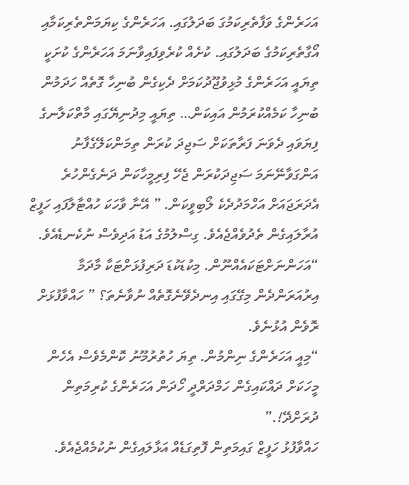އަހަރެންގެ ވަފާތެރިކަމުގަ ބަދަލުގައި. އަހަރެންގެ ކިޔަމަންތެރިކަމާއި އޯގާތެރިކަމުގެ ބަދަލުގައި. ކުށެއް ކުރެވިފައިވާނަމަ އަހަރެންގެ ކުށަކީ ތިޔައީ އަހަރެންގެ މުޅިވުޖޫދުކަމަށް ދެކިގެން ބުނިހާ ގޮތެއް ހަދަމުން ބުނިހާ ކަމެއްކުރަމުން އައިކަން… ތިޔައީ މިދުނިޔޭގައި މާތްކަލާނގެ ފިޔަވައި ދެވަނަ ފަރާތަކަށް ސަޖިދަ ކުރަން ތިމަންކަލޭގެފާނު އަންގަވާނޭނަމަ ސަޖިދަކުރަން ޖެހޭ ފިރިމީހާކަން ދަނެގެންހުރެ އެދަރަޖައަށް އަހްމަދުދެކެ ލޯބިވީކަން. ” އޭނާ ވާހަކަ ހުއްޓާލާފައި ހަފީޒް އުރާލައިގެން ތެދުވެއްޖެއެވެ. ގިސްލުމުގެ އަޑު އަދިވެސް ނުކެނޑެއެވެ.
“އަހަންނަށްޓަކައެއްނޫން. މިކުޑަކުޑަ ދަރިފުޅަށްޓަކާ މާދަމާ އިރުއަރަންދެން މިގޭގައި އިނދެވޭނެގޮތެއް ނުވާނެތަ؟ ” ހައްވާފުޅަށް ރޮވެން އުޅުނެވެ.
“މިއީ އަހަރެންގެ ނިންމުން. ތިޔަ ހުތުރުމޫނު ކޮންމެވެސް އެހެން މީހަކަށް ދައްކައިގެން ހަމްދަރްދީ ހޯދަން އަހަރެންގެ ކުރިމަތިން ދުރަށްދޭ!.”
ހައްވާފުޅު ހަފީޒް ގައިމަތިން ފޮތިގަޑެއް އަޅާލައިގެން ނުކުމެއްޖެއެވެ.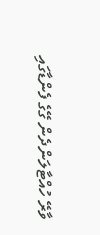ވާރޭ ހުއްޓާލަންދެން ގޭގެ ފެންޑާގައި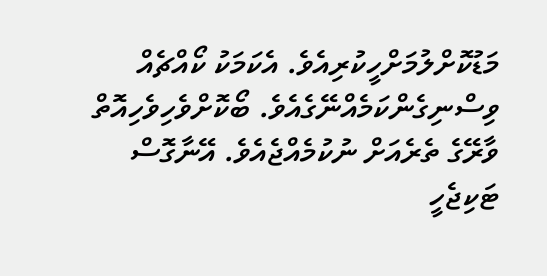މަޑުކޮށްލުމަށްހީކުރިއެވެ. އެކަމަކު ކޯއްޗެއް ވިސްނިގެންކަމެއްނޭގެއެވެ. ބޯކޮށްވެހިވެހިއޮތް ވާރޭގެ ތެރެއަށް ނުކުމެއްޖެއެވެ. އޭނާގޮސް ޓަކިޖެހީ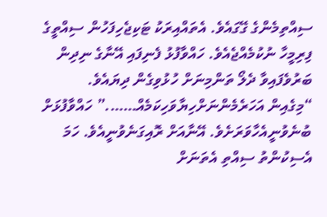ސިއްތިމެންގެ ގޭގައެވެ. އެތައްއިރަކު ޓަކިޖެހިފަހުން ސިއްތީގެ ފިރިމީހާ ނުކުމެއްޖެއެވެ. ހައްވާފުޅު ފެނިފައި އޭނާގެ ނިދިން ބަރުވެފައިވާ ދެލޯ ތަންމިނަށް ހުޅުވިގެން ދިޔައެވެ.
“މިގެއިން އަހަރެމެންނަށްހިޔާވަހިކަމެއް…….” ހައްވާފުޅަށް ބުނެވުނީއެހާވަރަށެވެ. އޭނާއަށް ރޮއިގަނެވުނީއެވެ. ހަމަ އެސިކުންތު ސިއްތި އެތަނަށް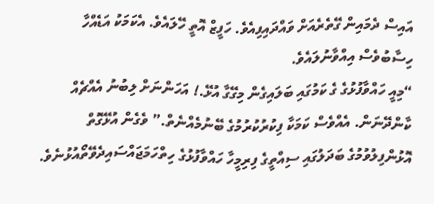އައިސް ދެމައިން ގޭތެރެއަށް ވައްދައިފިއެވެ. ހަފީޒް އޮތީ ހޭލައެވެ. އެކަމަކު އަޑެއްހާ ހިސާބުވެސް އިއްވާނުލައެވެ.
“މިއީ ހައްވާފުޅުގެ ގެ ކަމުގައި ބަލައިގެން މިގޭގާ އުޅޭ.! އަހަންނަށް ލިބުނު އެއްޗެއް ކާންދޭނަން. އެއްވެސް ކަމަކާ ފިކުރުކުރުމުގެ ބޭނުމެއްނެތް.” ވެގެން އުޅޭގޮތް އޮޅުންފިލުވުމުގެ ބަދަލުގައި ސިއްތީގެ ފިރިމީހާ ހައްވާފުޅުގެ ހިތްހަމަޖައްސައިދެވޭތޯއުޅުނެވެ.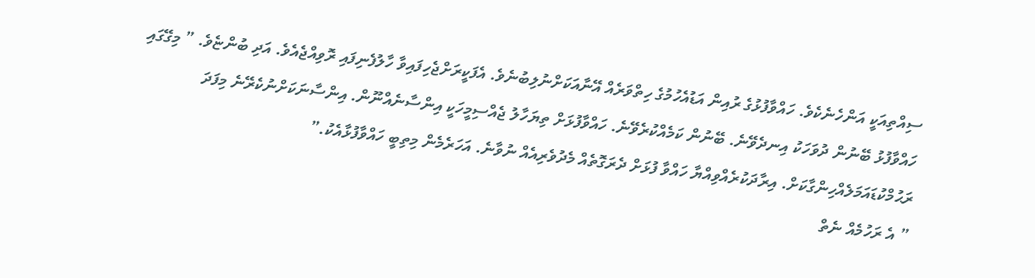ސިއްތިއަކީ އަންހެނެކެވެ. ހައްވާފުޅުގެ ރުއިން އަޑުއެހުމުގެ ހިތްވަރެއް އޭނާއަކަށްނުލިބުނެވެ. އެފަކީރަށްޖެހިފައިވާ ހާލުފެނިފައި ރޮވިއްޖެއެވެ. އަދި ބުންޏެވެ. ” މިގޭގައި ހައްވާފުޅު ބޭނުން ދުވަހަކު އިނދެވޭނެ. ބޭނުން ކަމެއްކުރެވޭނެ. ހައްވާފުޅަށް ތިޔަހާލު ޖެއްސިމީހަކީ އިންސާނެއްނޫން. އިންސާނަކަށްނުކެރޭނެ މިފަދަ ރަޙުމްކުޑައަމަލެއްހިންގާކަށް. އިރާދަކުރެއްވިއްޔާ ހައްވާ ފުޅަށް ދެރަގޮތެއް މެދުވެރިއެއް ނުވާނެ. އަހަރެމެން މިތިބީ ހައްވާފުޅާއެކު.”
” އެ ރަހުމެއް ނެތް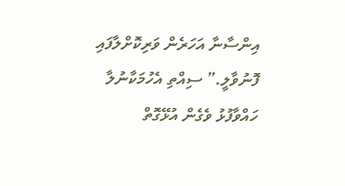އިންސާނާ އަހަރެން ވަރިކޮށްލާފައި ފޮނުވާލީ.” ސިއްތި އެހުމަކާނުލާ ހައްވާފުޅު ވެގެން އުޅޭގޮތް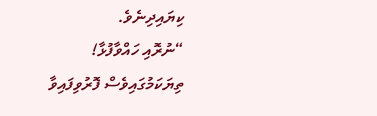ކިޔައިދިނެވެ.
“ނުރޮއި ހައްވާފުޅާ! ތިޔަކަމުގައިވެސް ފޮރުވިފައިވާ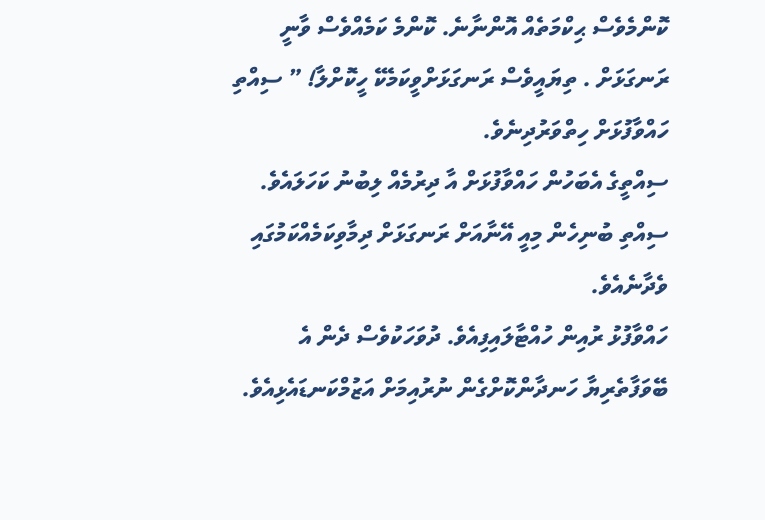ކޮންމެވެސް ޙިކްމަތެއް އޮންނާނެ. ކޮންމެ ކަމެއްވެސް ވާނީ ރަނގަޅަށް . ތިޔައީވެސް ރަނގަޅަށްވީކަމެކޭ ހީކޮށްލާ! ” ސިއްތި ހައްވާފުޅަށް ހިތްވަރުދިނެވެ.
ސިއްތީގެ އެބަހުން ހައްވާފުޅަށް އާ ދިރުމެއް ލިބުނު ކަހަލައެވެ. ސިއްތި ބުނިހެން މިއީ އޭނާއަށް ރަނގަޅަށް ދިމާވިކަމެއްކަމުގައި ވެދާނެއެވެ.
ހައްވާފުޅު ރުއިން ހުއްޓާލައިފިއެވެ. ދުވަހަކުވެސް ދެން އެ ބޭވަފާތެރިޔާ ހަނދާންކޮށްގެން ނުރުއިމަށް އަޒުމްކަނޑައެޅިއެވެ.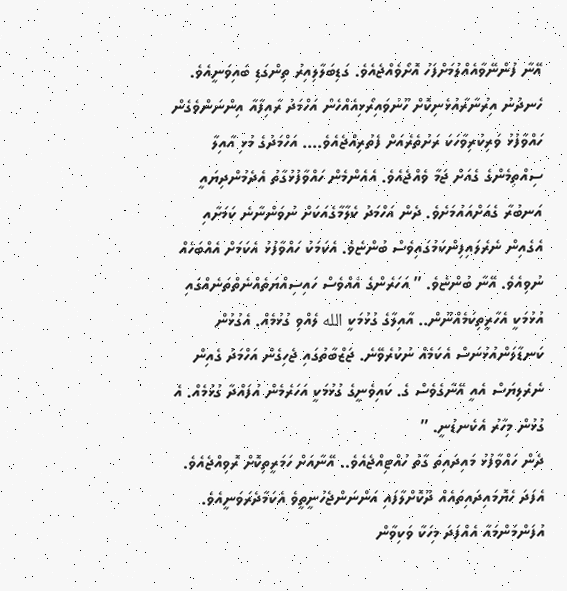އޭނާ ފުންނޭވާއެއްލުމަށްފަހު އޮށޯވެއްޖެއެވެ. ގަޑިބަލާލިއިރު ތިންގަޑި ބައިވަނީއެވެ.
ހެނދުނު އިރުނާރާއުޅެނިކޮށް ހޫނުވައިރޯޅިއެއްހެން އަހްމަދު ރާއިފާއާ އިންނަންވެގެން ހައްވާފުޅު ވަރިކުރިވާހަކަ ރަށުތެރެއަށް ފެތުރިއްޖެއެވެ…. އަހްމަދުގެ މުޅި އާއިލާ ސިއްތިމެންގެ ގެއަށް ޖަމާ ވެއްޖެއެވެ. އެއެންމެން ހައްވާފުޅުގާތު އެދެމުންދިޔައީ އަނބުރާ ގެއަށްއައުމަށެވެ. ދެން އަހްމަދު ކެލާމާގެއަކަށް ނުވަންނާނެ ކަމަށާއި އެގެއިން ނެރެލައިފިންކަމުގައިވެސް ބުންޏެވެ. އެކަމަކު ހައްވާފުޅު އެކަމަށް އެއްބަހެއް ނުވިއެވެ. އޭނާ ބުންޏެވެ. ” އަހަރެންގެ އެއްވެސް ހައިސިއްޔަތެއްނެތްތަނެއްގައި އުޅުމަކީ އެހާރީތިކަމެއްނޫން.. އާއިލާގެ ގުޅުމަކީ الله ލެއްވި ގުޅުމެއް. އެގުޅުން ކަނޑާލަންއުޅުނަސް އެކަމެއް ނުކުރެވޭނެ. ޖަޒްބާތުގައި ޖެހިގެން އަހްމަދު ގެއިން ނެރެލިޔަސް އެއީ އޭނާގެވެސް ގެ. ކައިވެނީގެ ގުޅުމަކީ އަހަރެމެން އުފައްދާ ގުޅުމެއް. އެ ގުޅުން މިހާރު އެކެނޑުނީ. ”
ދެން ހައްވާފުޅު މައިދައިތަ ގާތު ހުއްޓިއްޖެއެވެ.. އޭނާއަށް ހަމަރީތިކޮށް ރޮވިއްޖެއެވެ. އެފަދަ ހެޔޮމައިދައިތައެއް ދޫކޮށްލާފައި އަންނަންޖެހުނީތީވެ އެކަމާދެރަވަނީއެވެ. އުފަންމަންމައާ އެއްފަދަ މިހަކާ ވަކިވާން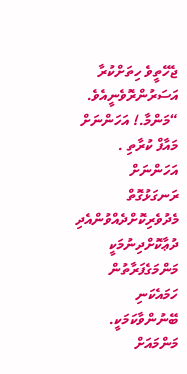ޖެހޭތީވެ ހިތަށްކުރާ އަސަރުންރޮވެނީއެވެ.
“މަންމާ.! އަހަންނަށް މައާފް ކުރާތި . އަހަންނަށް ރަނގަޅުގޮތް މެދުވެރިކޮށްދެއްވުންއެދި ދުޢާކޮށްދިނުމަކީ މަންމަގެފަރާތުން ހަމައެކަނި ބޭނުންވާކަމަކީ. މަންމައަށް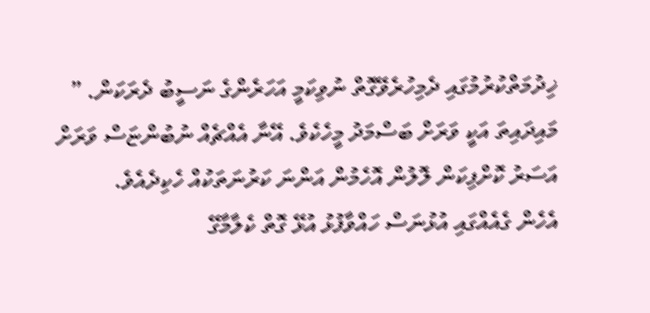ޚިދުމަތްކުރުމުގައި ދެމިހުރެވޭގޮތް ނުވިކަމީ އަހަރެންގެ ނަސީބު ދެރަކަން. ”
މައިދައިތަ އަކީ ވަރަށް ބަސްމަދު މީހެކެވެ. އޭނާ އެއްޗެއް ނުބުންޏަސް ވަރަށް އަސަރު ކޮށްފިކަން ލޮލުން އޮހެމުން އަންނަ ކަރުނަތަކުއް ހެކިދެއެވެ.
އެހެން ގެއެއްގައި އުޅުނަސް ހައްވާފުޅު އުޅޭ ގޮތް ކެލާމާގޭ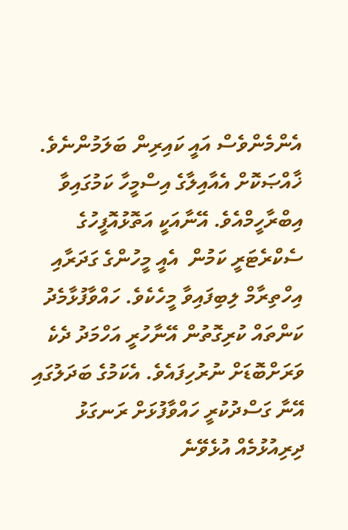އެންމެންވެސް އައީ ކައިރިން ބަލަމުންނެވެ. ޚާއްޞަކޮށް އެއާއިލާގެ އިސްމީހާ ކަމުގައިވާ އިބްރާހީމްއެވެ. އޭނާއަކީ އަތޮޅުއޮފީހުގެ ސެކްރެޓަރީ ކަމުން  އެއީ މީހުންގެ ގަދަރާއި އިހްތިރާމް ލިބިފައިވާ މީހެކެވެ. ހައްވާފުޅާމެދު ކަންތައް ކުރިގޮތުން އޭނާހުރީ އަހްމަދު ދެކެ ވަރަށްބޮޑަށް ނުރުހިފައެވެ. އެކަމުގެ ބަދަލުގައި އޭނާ ގަސްދުކުރީ ހައްވާފުޅަށް ރަނގަޅު ދިރިއުޅުމެއް އުޅެވޭނެ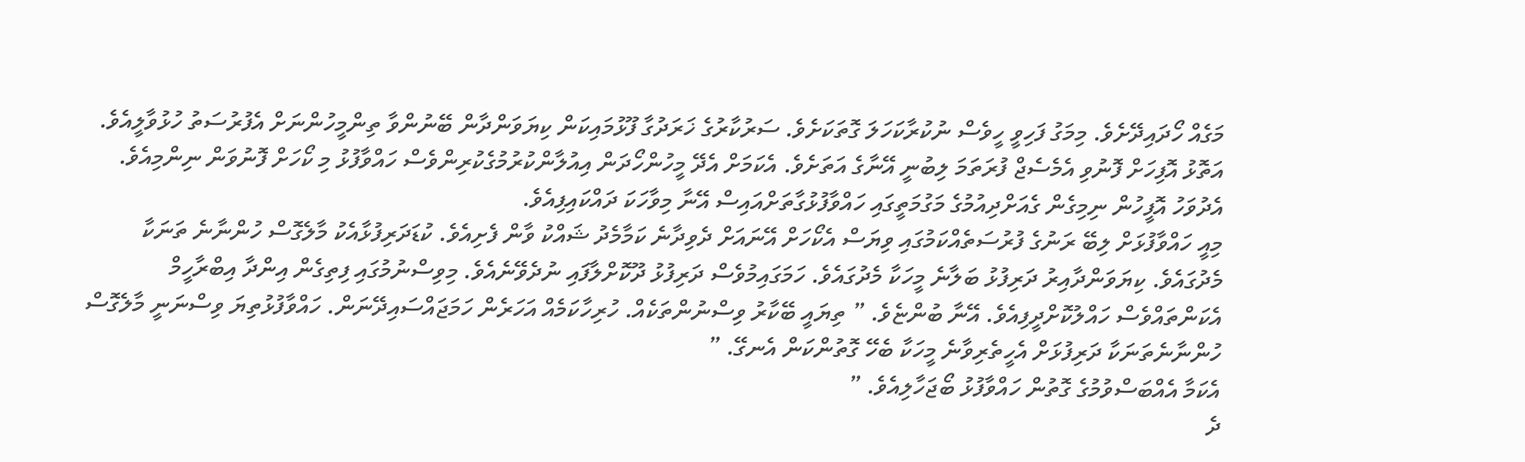މަގެއް ހޯދައިދޭށެވެ. މިމަގު ފަހިވީ ހީވެސް ނުކުރާކަހަލަ ގޮތަކަށެވެ. ސަރުކާރުގެ ޚަރަދުގާ ފޫޅުމައިކަން ކިޔަވަންދާން ބޭނުންވާ ތިންމީހުންނަށް އެފުރުސަތު ހުޅުވާލީއެވެ. އަތޮޅު އޮފިހަށް ފޮނުވި އެމެސެޖް ފުރަތަމަ ލިބުނީ އޭނާގެ އަތަށެވެ. އެކަމަށް އެދޭ މީހުންހޯދަން އިއުލާންކުރުމުގެކުރިންވެސް ހައްވާފުޅު މި ކޯހަށް ފޮނުވަން ނިންމިއެވެ. އެދުވަހު އޮފީހުން ނިމިގެން ގެއަށްދިއުމުގެ މަގުމަތީގައި ހައްވާފުޅުގާތަށްއައިސް އޭނާ މިވާހަކަ ދައްކައިފިއެވެ.
މިއީ ހައްވާފުޅަށް ލިބޭ ރަނުގެ ފުރުސަތެއްކަމުގައި ވިޔަސް އެކޯހަށް އޭނައަށް ދެވިދާނެ ކަމާމެދު ޝައްކު ވާން ފެށިއެވެ. ކުޑަދަރިފުޅާއެކު މާލެގޮސް ހުންނާނެ ތަނަކާ މެދުގައެވެ. ކިޔަވަންދާއިރު ދަރިފުޅު ބަލާނެ މީހަކާ މެދުގައެވެ. ހަމަގައިމުވެސް ދަރިފުޅު ދޫކޮށްލާފައި ނުދެވޭނެއެވެ. މިވިސްނުމުގައި ފިތިގެން އިންދާ އިބްރާހީމް އެކަންތައްވެސް ހައްލުކޮށްދީފިއެވެ. އޭނާ ބުންޏެވެ. ” ތިޔައީ ބޭކާރު ވިސްނުންތަކެއް. ހުރިހާކަމެއް އަހަރެން ހަމަޖައްސައިދޭނަން. ހައްވާފުޅުތިޔަ ވިސްނަނީ މާލެގޮސް ހުންނާނެތަނަކާ ދަރިފުޅަށް އެހީތެރިވާނެ މީހަކާ ބެހޭ ގޮތުންކަން އެނގޭ. ”
އެކަމާ އެއްބަސްވުމުގެ ގޮތުން ހައްވާފުޅު ބޯޖަހާލިއެވެ. ”
ދެ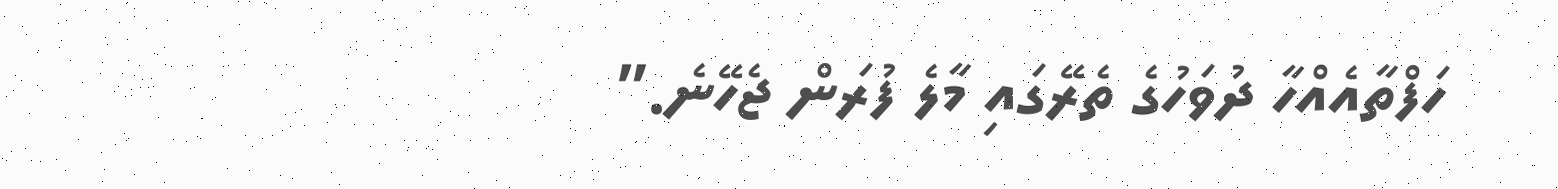ހަފްތާއެއްހާ ދުވަހުގެ ތެރޭގައި މާލެ ފުރަން ޖެހޭނެ.”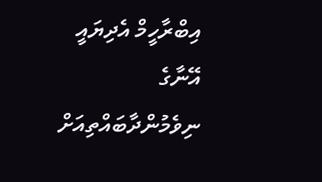އިބްރާހީމް އެދިޔައީ އޭނާގެ ނިވެމުންދާބައްތިއަށް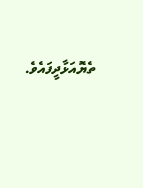ތެޔޮއަޅާދީފައެވެ.